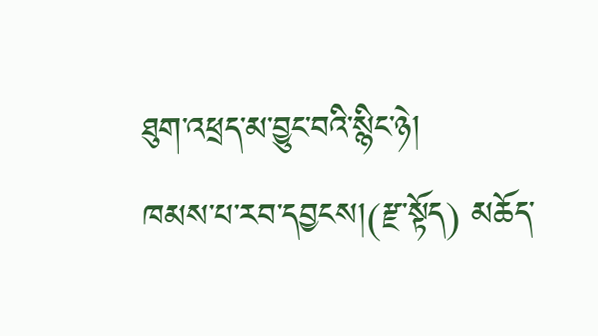ཐུག་འཕྲད་མ་བྱུང་བའི་སྙིང་ཉེ།
ཁམས་པ་རབ་དབྱངས།(རྫ་སྟོད) མཆོད་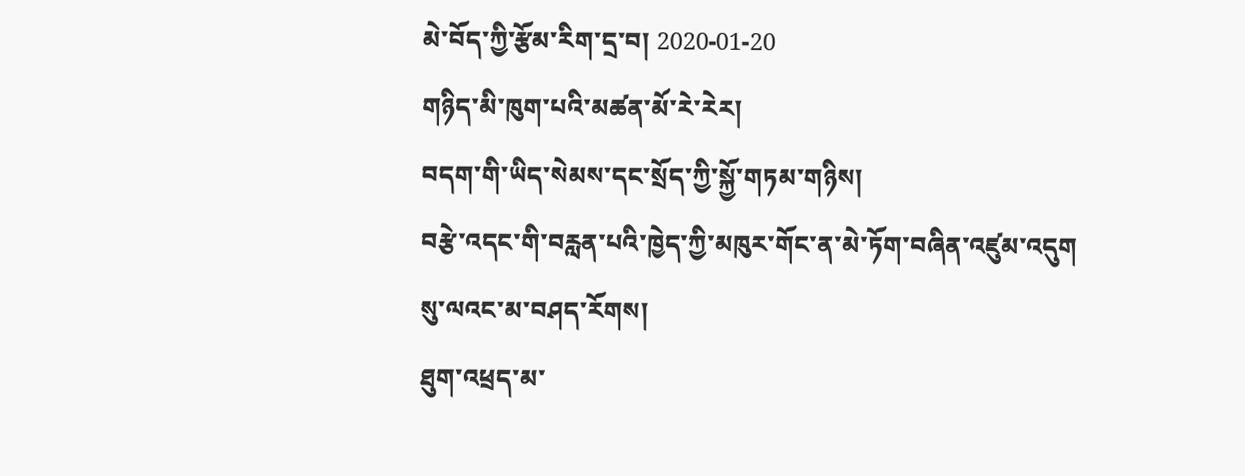མེ་བོད་ཀྱི་རྩོམ་རིག་དྲ་བ། 2020-01-20
གཉིད་མི་ཁུག་པའི་མཚན་མོ་རེ་རེར།
བདག་གི་ཡིད་སེམས་དང་སྲོད་ཀྱི་སྐྱོ་གཏམ་གཉིས།
བརྩེ་འདང་གི་བརླན་པའི་ཁྱེད་ཀྱི་མཁུར་གོང་ན་མེ་ཏོག་བཞིན་འཛུམ་འདུག
སུ་ལའང་མ་བཤད་རོགས།
ཐུག་འཕྲད་མ་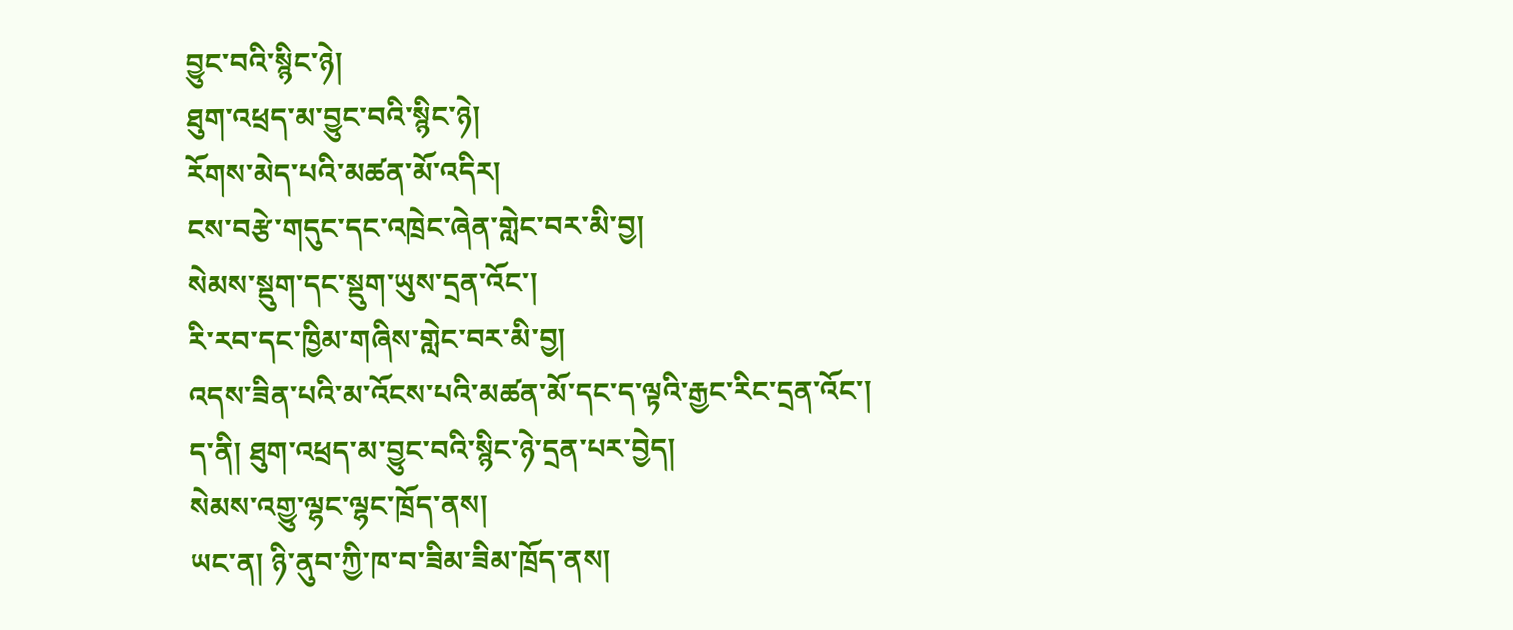བྱུང་བའི་སྙིང་ཉེ།
ཐུག་འཕྲད་མ་བྱུང་བའི་སྙིང་ཉེ།
རོགས་མེད་པའི་མཚན་མོ་འདིར།
ངས་བརྩེ་གདུང་དང་འཁྲེང་ཞེན་གླེང་བར་མི་བྱ།
སེམས་སྡུག་དང་སྡུག་ཡུས་དྲན་འོང་།
རི་རབ་དང་ཁྱིམ་གཞིས་གླེང་བར་མི་བྱ།
འདས་ཟིན་པའི་མ་འོངས་པའི་མཚན་མོ་དང་ད་ལྟའི་རྒྱང་རིང་དྲན་འོང་།
ད་ནི། ཐུག་འཕྲད་མ་བྱུང་བའི་སྙིང་ཉེ་དྲན་པར་བྱེད།
སེམས་འགྱུ་ལྷང་ལྷང་ཁྲོད་ནས།
ཡང་ན། ཉི་ནུབ་ཀྱི་ཁ་བ་ཟིམ་ཟིམ་ཁྲོད་ནས།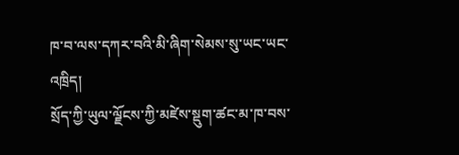ཁ་བ་ལས་དཀར་བའི་མི་ཞིག་སེམས་སུ་ཡང་ཡང་འཁྲིད།
སྲོད་ཀྱི་ཡུལ་ལྗོངས་ཀྱི་མཛེས་སྡུག་ཚང་མ་ཁ་བས་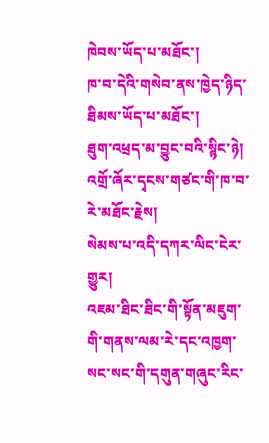ཁེབས་ཡོད་པ་མཐོང་།
ཁ་བ་དེའི་གསེབ་ནས་ཁྱེད་ཉིད་ཐིམས་ཡོད་པ་མཐོང་།
ཐུག་འཕྲད་མ་བྱུང་བའི་སྙིང་ཉེ།
འགྲོ་ཞོར་དྭངས་གཙང་གི་ཁ་བ་རེ་མཐོང་རྗེས།
སེམས་པ་འདི་དཀར་ལིང་ངེར་གྱུར།
འཇམ་ཐིང་ཐིང་གི་སྟོན་མཇུག་གི་གནས་ལམ་རེ་དང་འཁྱག་སང་སང་གི་དགུན་གཞུང་རིང་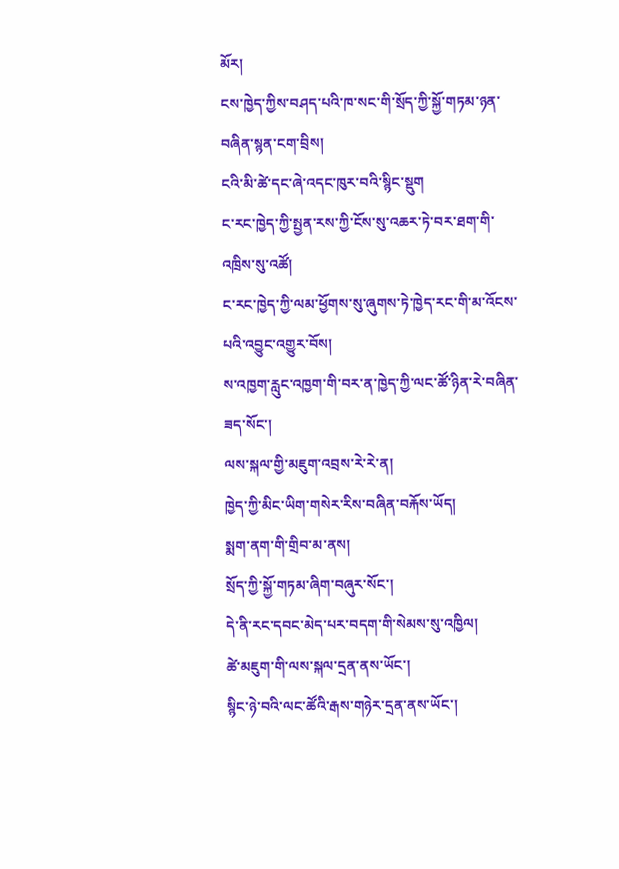མོར།
ངས་ཁྱེད་ཀྱིས་བཤད་པའི་ཁ་སང་གི་སྲོད་ཀྱི་སྐྱོ་གཏམ་ཉན་བཞིན་སྙན་ངག་བྲིས།
ངའི་མི་ཚེ་དང་ཞེ་འདང་ཁུར་བའི་སྙིང་སྡུག
ང་རང་ཁྱེད་ཀྱི་སྤྱན་རས་ཀྱི་ངོས་སུ་འཆར་ཏེ་བར་ཐག་གི་འཁྲིས་སུ་འཚོ།
ང་རང་ཁྱེད་ཀྱི་ལམ་ཕྱོགས་སུ་ཞུགས་ཏེ་ཁྱེད་རང་གི་མ་འོངས་པའི་འབྱུང་འགྱུར་བོས།
ས་འཁྱག་རླུང་འཁྱག་གི་བར་ན་ཁྱེད་ཀྱི་ལང་ཚོ་ཉིན་རེ་བཞིན་ཟད་སོང་།
ལས་སྐལ་གྱི་མཇུག་འབྲས་རེ་རེ་ན།
ཁྱེད་ཀྱི་མིང་ཡིག་གསེར་རིས་བཞིན་བརྐོས་ཡོད།
སྨག་ནག་གི་གྲིབ་མ་ནས།
སྲོད་ཀྱི་སྐྱོ་གཏམ་ཞིག་བཞུར་སོང་།
དེ་ནི་རང་དབང་མེད་པར་བདག་གི་སེམས་སུ་འཁྱིལ།
ཚེ་མཇུག་གི་ལས་སྐལ་དྲན་ནས་ཡོང་།
སྙིང་ཉེ་བའི་ལང་ཚོའི་རྒས་གཉེར་དྲན་ནས་ཡོང་།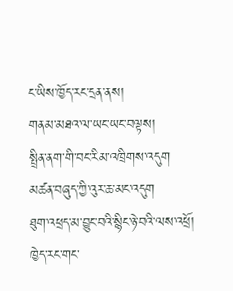ང་ཡིས་ཁྱོད་རང་དྲན་ནས།
གནམ་མཐའ་ལ་ཡང་ཡང་བལྟས།
སྤྲིན་ནག་གི་བང་རིམ་འཁྲིགས་འདུག
མཚན་བཞུད་ཀྱི་འུར་ཆ་མང་འདུག
ཐུག་འཕྲད་མ་བྱུང་བའི་སྙིང་ཉེ་བའི་ལས་འཕྲོ།
ཁྱེད་རང་གང་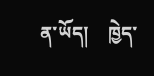ན་ཡོད།    ཁྱེད་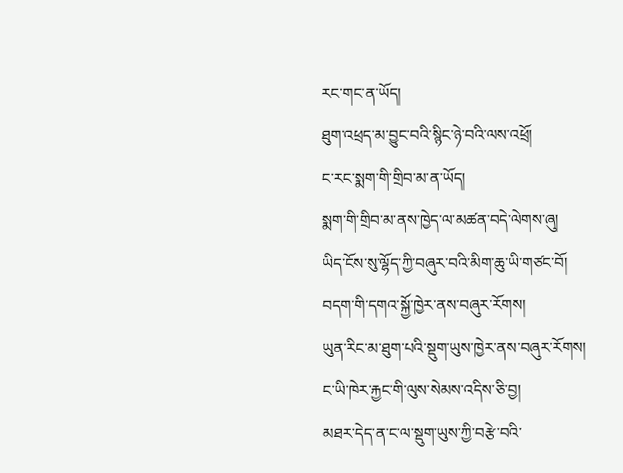རང་གང་ན་ཡོད།
ཐུག་འཕྲད་མ་བྱུང་བའི་སྙིང་ཉེ་བའི་ལས་འཕྲོ།
ང་རང་སྨག་གི་གྲིབ་མ་ན་ཡོད།
སྨག་གི་གྲིབ་མ་ནས་ཁྱེད་ལ་མཚན་བདེ་ལེགས་ཞུ།
ཡིད་ངོས་སུ་ལྷོད་ཀྱི་བཞུར་བའི་མིག་ཆུ་ཡི་གཙང་བོ།
བདག་གི་དགའ་སྐྱོ་ཁྱེར་ནས་བཞུར་རོགས།
ཡུན་རིང་མ་ཐུག་པའི་སྡུག་ཡུས་ཁྱེར་ནས་བཞུར་རོགས།
ང་ཡི་ཁེར་རྐྱང་གི་ལུས་སེམས་འདིས་ཅི་བྱ།
མཐར་དེད་ན་ང་ལ་སྡུག་ཡུས་ཀྱི་བརྩེ་བའི་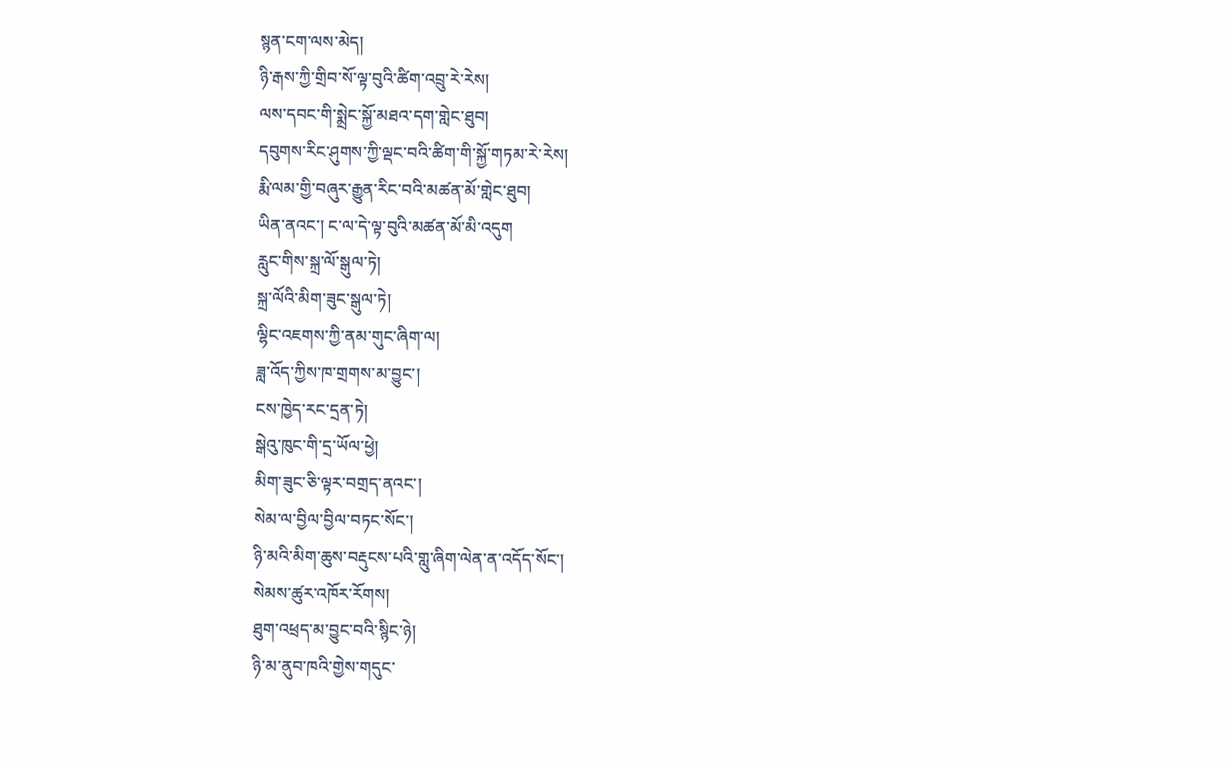སྙན་ངག་ལས་མེད།
ཉི་རྒས་ཀྱི་གྲིབ་སོ་ལྟ་བུའི་ཚིག་འབྲུ་རེ་རེས།
ལས་དབང་གི་སྨྲེང་སྐྱོ་མཐའ་དག་གླེང་ཐུབ།
དབུགས་རིང་ཤུགས་ཀྱི་ལྡང་བའི་ཚིག་གི་སྐྱོ་གཏམ་རེ་རེས།
རྨི་ལམ་གྱི་བཞུར་རྒྱུན་རིང་བའི་མཚན་མོ་གླེང་ཐུབ།
ཡིན་ནའང་། ང་ལ་དེ་ལྟ་བུའི་མཚན་མོ་མི་འདུག
རླུང་གིས་སྐྲ་ལོ་སྒུལ་ཏེ།
སྐྲ་ལོའི་མིག་ཟུང་སྒུལ་ཏེ།
ལྷིང་འཇགས་ཀྱི་ནམ་གུང་ཞིག་ལ།
ཟླ་འོད་ཀྱིས་ཁ་གྲགས་མ་བྱུང་།
ངས་ཁྱེད་རང་དྲན་ཏེ།
སྒེའུ་ཁུང་གི་དྲ་ཡོལ་ཕྱེ།
མིག་ཟུང་ཅི་ལྟར་བགྲད་ནའང་།
སེམ་ལ་བྱིལ་བྱིལ་བཏང་སོང་།
ཉི་མའི་མིག་ཆུས་བརྡུངས་པའི་གླུ་ཞིག་ལེན་ན་འདོད་སོང་།
སེམས་ཚུར་འཁོར་རོགས།
ཐུག་འཕྲད་མ་བྱུང་བའི་སྙིང་ཉེ།
ཉི་མ་ནུབ་ཁའི་གྱེས་གདུང་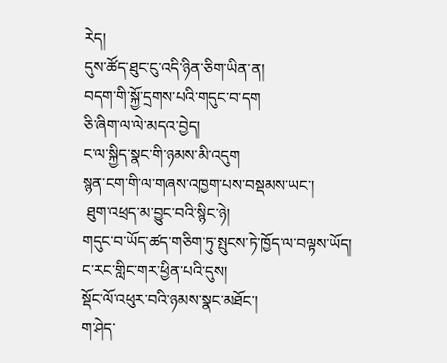རེད།
དུས་ཚོད་ཐུང་ངུ་འདི་ཉིན་ཅིག་ཡིན་ན།
བདག་གི་སྐྱོ་དྲགས་པའི་གདུང་བ་དག
ཅི་ཞིག་ལ་ལེ་མདའ་བྱེད།
ང་ལ་སྐྱིད་སྣང་གི་ཉམས་མི་འདུག
སྙན་ངག་གི་ལ་གཞས་འཁྱག་པས་བསྡམས་ཡང་།
 ཐུག་འཕྲད་མ་བྱུང་བའི་སྙིང་ཉེ།
གདུང་བ་ཡོད་ཚད་གཅིག་ཏུ་སྤུངས་ཏེ་ཁྱོད་ལ་བལྟས་ཡོད།
ང་རང་གླིང་གར་ཕྱིན་པའི་དུས།
སྡོང་ལོ་འཕུར་བའི་ཉམས་སྣང་མཐོང་།
ག་ཤེད་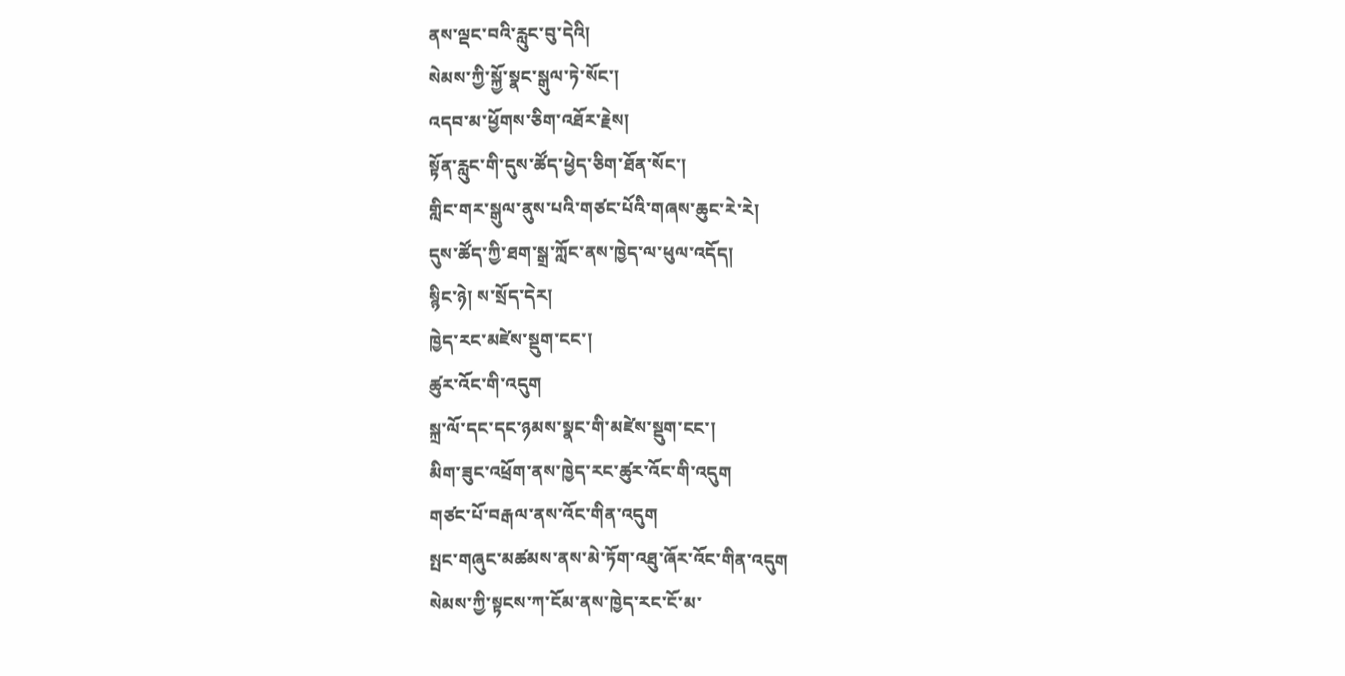ནས་ལྡང་བའི་རླུང་བུ་དེའི།
སེམས་ཀྱི་སྐྱོ་སྣང་སྒུལ་ཏེ་སོང་།
འདབ་མ་ཕྱོགས་ཅིག་འཐོར་རྗེས།
སྟོན་རླུང་གི་དུས་ཚོད་ཕྱེད་ཅིག་ཐོན་སོང་།
གླིང་གར་སྒུལ་ནུས་པའི་གཙང་པོའི་གཞས་ཆུང་རེ་རེ།
དུས་ཚོད་ཀྱི་ཐག་སྒྲ་ཀློང་ནས་ཁྱེད་ལ་ཕུལ་འདོད།
སྙིང་ཉེ། ས་སྲོད་དེར།
ཁྱེད་རང་མཛེས་སྡུག་ངང་།
ཚུར་འོང་གི་འདུག
སྐྲ་ལོ་དང་དང་ཉམས་སྣང་གི་མཛེས་སྡུག་ངང་།
མིག་ཟུང་འཕྲོག་ནས་ཁྱེད་རང་ཚུར་འོང་གི་འདུག
གཙང་པོ་བརྒལ་ནས་འོང་གིན་འདུག
སྤང་གཞུང་མཚམས་ནས་མེ་ཏོག་འཐུ་ཞོར་འོང་གིན་འདུག
སེམས་ཀྱི་སྟངས་ཀ་ངོམ་ནས་ཁྱེད་རང་ངོ་མ་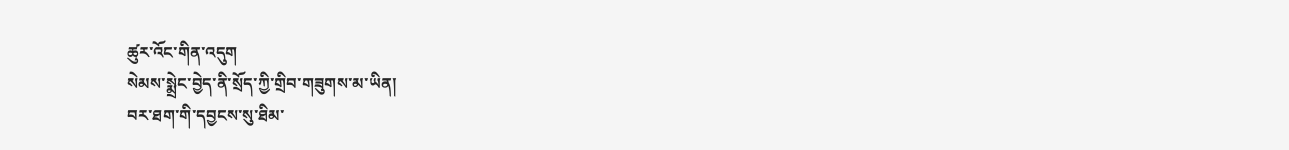ཚུར་འོང་གིན་འདུག
སེམས་སྨྲེང་བྱེད་ནི་སྲོད་ཀྱི་གྲིབ་གཟུགས་མ་ཡིན།
བར་ཐག་གི་དབྱངས་སུ་ཐིམ་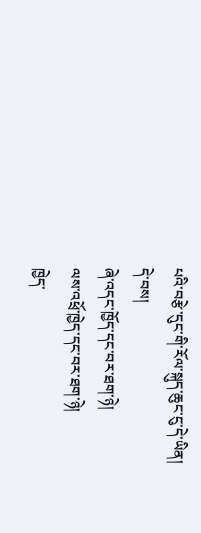པའི་བརྩེ་དུང་གི་རོལ་སྐུད་ཆུང་ངུ་དེ་ཡིན།
དེ་བས།
ཞེ་འདང་ཁྱོད་དང་བར་ཐག་ཉེ།
ལས་འཕྲོ་ཁྱེད་དང་བར་ཐག་ཉེ།
ཁྱེད་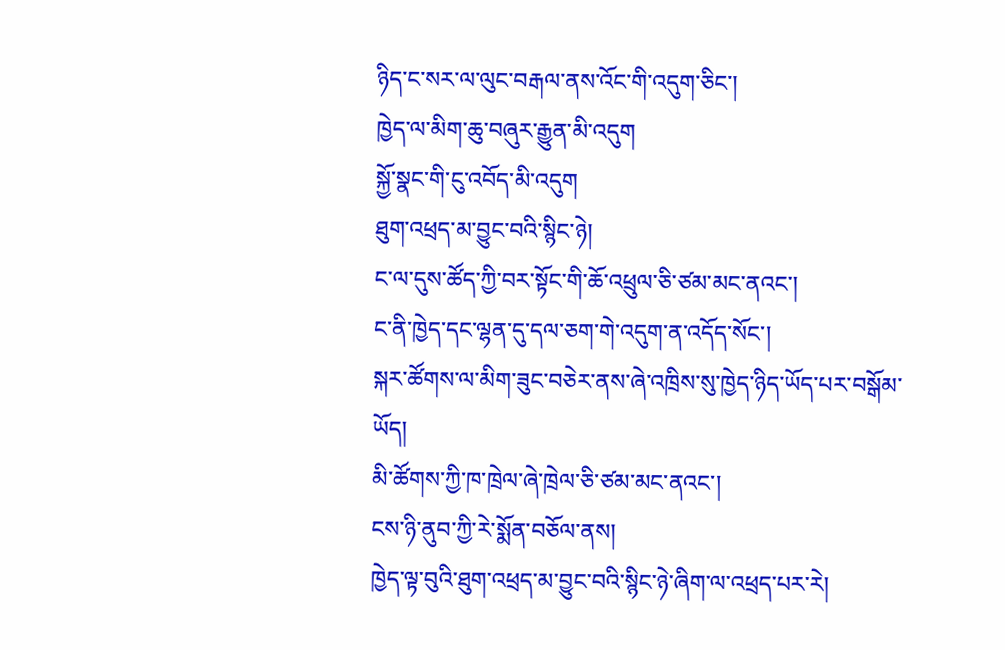ཉིད་ང་སར་ལ་ལུང་བརྒལ་ནས་འོང་གི་འདུག་ཅིང་།
ཁྱེད་ལ་མིག་ཆུ་བཞུར་རྒྱུན་མི་འདུག
སྐྱོ་སྣང་གི་ངུ་འབོད་མི་འདུག
ཐུག་འཕྲད་མ་བྱུང་བའི་སྙིང་ཉེ།
ང་ལ་དུས་ཚོད་ཀྱི་བར་སྟོང་གི་ཆོ་འཕྲུལ་ཅི་ཙམ་མང་ནའང་།
ང་ནི་ཁྱེད་དང་ལྷན་དུ་དལ་ཅག་གེ་འདུག་ན་འདོད་སོང་།
སྐར་ཚོགས་ལ་མིག་ཟུང་བཅེར་ནས་ཞེ་འཁྲིས་སུ་ཁྱེད་ཉིད་ཡོད་པར་བསྒོམ་ཡོད།
མི་ཚོགས་ཀྱི་ཁ་ཁྲེལ་ཞེ་ཁྲེལ་ཅི་ཙམ་མང་ནའང་།
ངས་ཉི་ནུབ་ཀྱི་རེ་སྨོན་བཅོལ་ནས།
ཁྱེད་ལྟ་བུའི་ཐུག་འཕྲད་མ་བྱུང་བའི་སྙིང་ཉེ་ཞིག་ལ་འཕྲད་པར་རེ།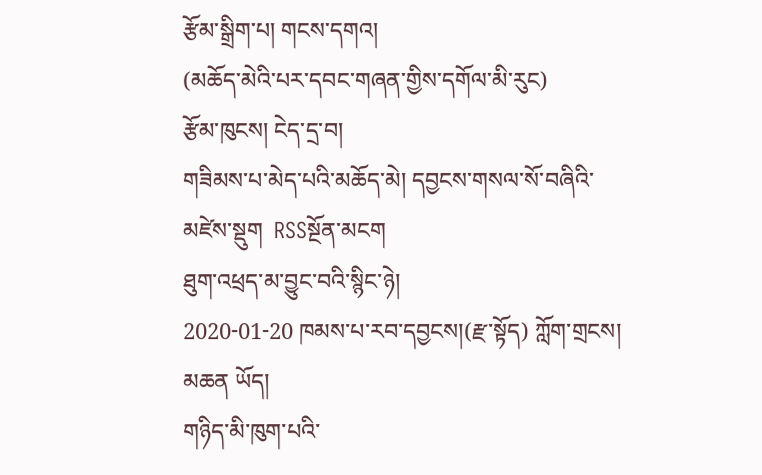རྩོམ་སྒྲིག་པ། གངས་དགའ།
(མཆོད་མེའི་པར་དབང་གཞན་གྱིས་དགོལ་མི་རུང)
རྩོམ་ཁུངས། ངེད་དྲ་བ།
གཟིམས་པ་མེད་པའི་མཆོད་མེ། དབྱངས་གསལ་སོ་བཞིའི་མཛེས་སྡུག  RSSསྔོན་མངག
ཐུག་འཕྲད་མ་བྱུང་བའི་སྙིང་ཉེ།
2020-01-20 ཁམས་པ་རབ་དབྱངས།(རྫ་སྟོད) ཀློག་གྲངས། མཆན ཡོད།
གཉིད་མི་ཁུག་པའི་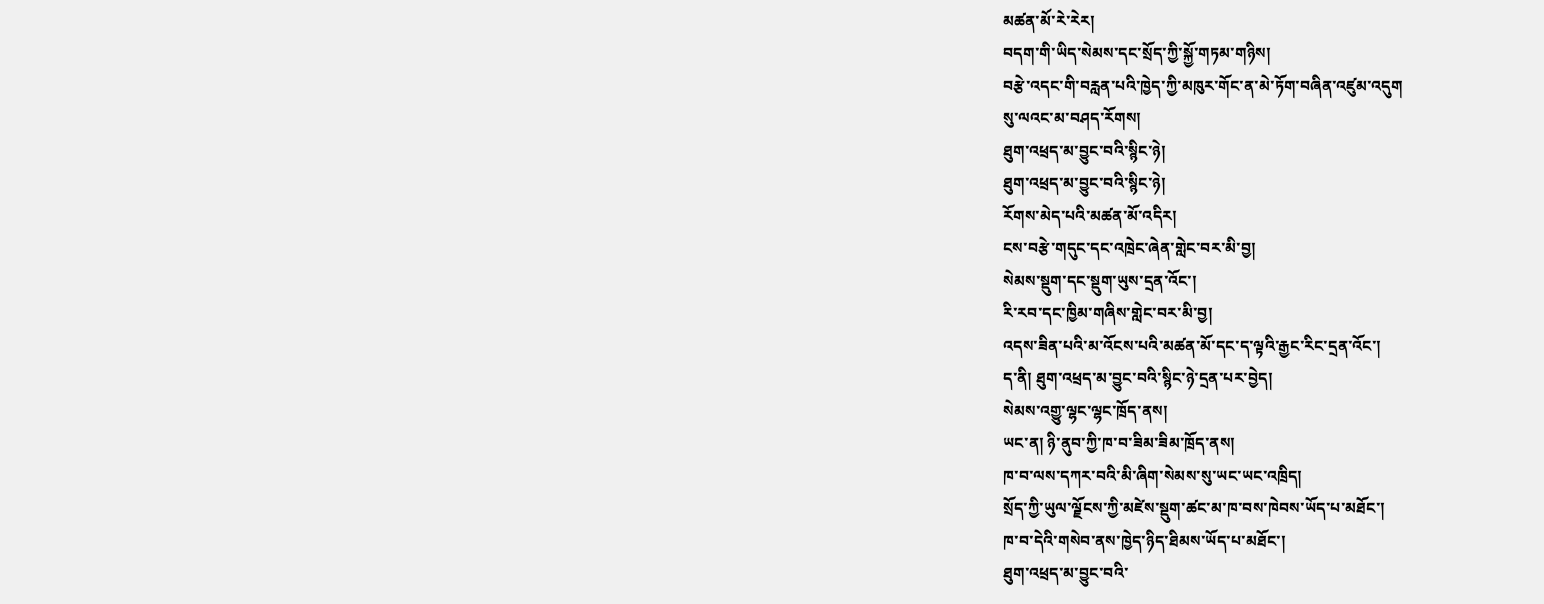མཚན་མོ་རེ་རེར།
བདག་གི་ཡིད་སེམས་དང་སྲོད་ཀྱི་སྐྱོ་གཏམ་གཉིས།
བརྩེ་འདང་གི་བརླན་པའི་ཁྱེད་ཀྱི་མཁུར་གོང་ན་མེ་ཏོག་བཞིན་འཛུམ་འདུག
སུ་ལའང་མ་བཤད་རོགས།
ཐུག་འཕྲད་མ་བྱུང་བའི་སྙིང་ཉེ།
ཐུག་འཕྲད་མ་བྱུང་བའི་སྙིང་ཉེ།
རོགས་མེད་པའི་མཚན་མོ་འདིར།
ངས་བརྩེ་གདུང་དང་འཁྲེང་ཞེན་གླེང་བར་མི་བྱ།
སེམས་སྡུག་དང་སྡུག་ཡུས་དྲན་འོང་།
རི་རབ་དང་ཁྱིམ་གཞིས་གླེང་བར་མི་བྱ།
འདས་ཟིན་པའི་མ་འོངས་པའི་མཚན་མོ་དང་ད་ལྟའི་རྒྱང་རིང་དྲན་འོང་།
ད་ནི། ཐུག་འཕྲད་མ་བྱུང་བའི་སྙིང་ཉེ་དྲན་པར་བྱེད།
སེམས་འགྱུ་ལྷང་ལྷང་ཁྲོད་ནས།
ཡང་ན། ཉི་ནུབ་ཀྱི་ཁ་བ་ཟིམ་ཟིམ་ཁྲོད་ནས།
ཁ་བ་ལས་དཀར་བའི་མི་ཞིག་སེམས་སུ་ཡང་ཡང་འཁྲིད།
སྲོད་ཀྱི་ཡུལ་ལྗོངས་ཀྱི་མཛེས་སྡུག་ཚང་མ་ཁ་བས་ཁེབས་ཡོད་པ་མཐོང་།
ཁ་བ་དེའི་གསེབ་ནས་ཁྱེད་ཉིད་ཐིམས་ཡོད་པ་མཐོང་།
ཐུག་འཕྲད་མ་བྱུང་བའི་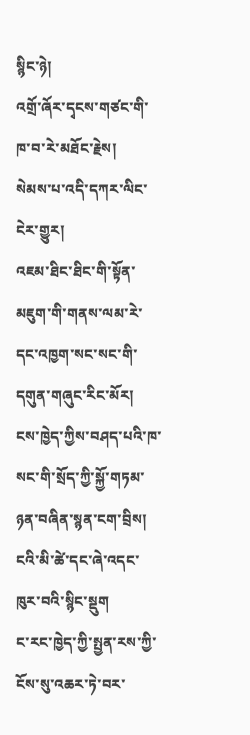སྙིང་ཉེ།
འགྲོ་ཞོར་དྭངས་གཙང་གི་ཁ་བ་རེ་མཐོང་རྗེས།
སེམས་པ་འདི་དཀར་ལིང་ངེར་གྱུར།
འཇམ་ཐིང་ཐིང་གི་སྟོན་མཇུག་གི་གནས་ལམ་རེ་དང་འཁྱག་སང་སང་གི་དགུན་གཞུང་རིང་མོར།
ངས་ཁྱེད་ཀྱིས་བཤད་པའི་ཁ་སང་གི་སྲོད་ཀྱི་སྐྱོ་གཏམ་ཉན་བཞིན་སྙན་ངག་བྲིས།
ངའི་མི་ཚེ་དང་ཞེ་འདང་ཁུར་བའི་སྙིང་སྡུག
ང་རང་ཁྱེད་ཀྱི་སྤྱན་རས་ཀྱི་ངོས་སུ་འཆར་ཏེ་བར་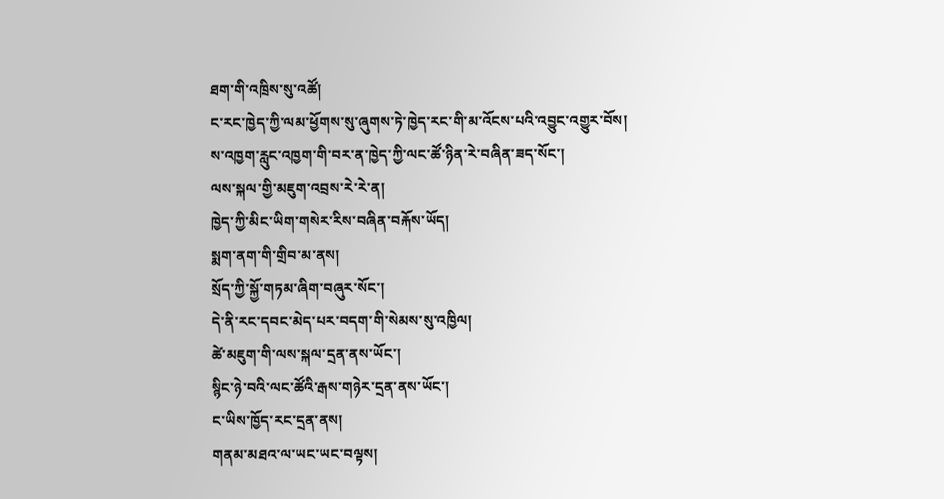ཐག་གི་འཁྲིས་སུ་འཚོ།
ང་རང་ཁྱེད་ཀྱི་ལམ་ཕྱོགས་སུ་ཞུགས་ཏེ་ཁྱེད་རང་གི་མ་འོངས་པའི་འབྱུང་འགྱུར་བོས།
ས་འཁྱག་རླུང་འཁྱག་གི་བར་ན་ཁྱེད་ཀྱི་ལང་ཚོ་ཉིན་རེ་བཞིན་ཟད་སོང་།
ལས་སྐལ་གྱི་མཇུག་འབྲས་རེ་རེ་ན།
ཁྱེད་ཀྱི་མིང་ཡིག་གསེར་རིས་བཞིན་བརྐོས་ཡོད།
སྨག་ནག་གི་གྲིབ་མ་ནས།
སྲོད་ཀྱི་སྐྱོ་གཏམ་ཞིག་བཞུར་སོང་།
དེ་ནི་རང་དབང་མེད་པར་བདག་གི་སེམས་སུ་འཁྱིལ།
ཚེ་མཇུག་གི་ལས་སྐལ་དྲན་ནས་ཡོང་།
སྙིང་ཉེ་བའི་ལང་ཚོའི་རྒས་གཉེར་དྲན་ནས་ཡོང་།
ང་ཡིས་ཁྱོད་རང་དྲན་ནས།
གནམ་མཐའ་ལ་ཡང་ཡང་བལྟས།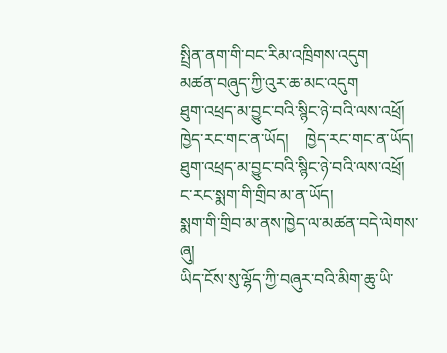སྤྲིན་ནག་གི་བང་རིམ་འཁྲིགས་འདུག
མཚན་བཞུད་ཀྱི་འུར་ཆ་མང་འདུག
ཐུག་འཕྲད་མ་བྱུང་བའི་སྙིང་ཉེ་བའི་ལས་འཕྲོ།
ཁྱེད་རང་གང་ན་ཡོད།    ཁྱེད་རང་གང་ན་ཡོད།
ཐུག་འཕྲད་མ་བྱུང་བའི་སྙིང་ཉེ་བའི་ལས་འཕྲོ།
ང་རང་སྨག་གི་གྲིབ་མ་ན་ཡོད།
སྨག་གི་གྲིབ་མ་ནས་ཁྱེད་ལ་མཚན་བདེ་ལེགས་ཞུ།
ཡིད་ངོས་སུ་ལྷོད་ཀྱི་བཞུར་བའི་མིག་ཆུ་ཡི་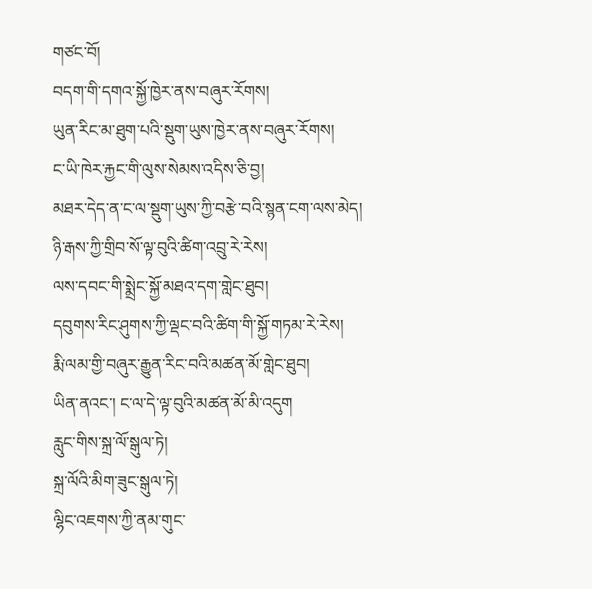གཙང་བོ།
བདག་གི་དགའ་སྐྱོ་ཁྱེར་ནས་བཞུར་རོགས།
ཡུན་རིང་མ་ཐུག་པའི་སྡུག་ཡུས་ཁྱེར་ནས་བཞུར་རོགས།
ང་ཡི་ཁེར་རྐྱང་གི་ལུས་སེམས་འདིས་ཅི་བྱ།
མཐར་དེད་ན་ང་ལ་སྡུག་ཡུས་ཀྱི་བརྩེ་བའི་སྙན་ངག་ལས་མེད།
ཉི་རྒས་ཀྱི་གྲིབ་སོ་ལྟ་བུའི་ཚིག་འབྲུ་རེ་རེས།
ལས་དབང་གི་སྨྲེང་སྐྱོ་མཐའ་དག་གླེང་ཐུབ།
དབུགས་རིང་ཤུགས་ཀྱི་ལྡང་བའི་ཚིག་གི་སྐྱོ་གཏམ་རེ་རེས།
རྨི་ལམ་གྱི་བཞུར་རྒྱུན་རིང་བའི་མཚན་མོ་གླེང་ཐུབ།
ཡིན་ནའང་། ང་ལ་དེ་ལྟ་བུའི་མཚན་མོ་མི་འདུག
རླུང་གིས་སྐྲ་ལོ་སྒུལ་ཏེ།
སྐྲ་ལོའི་མིག་ཟུང་སྒུལ་ཏེ།
ལྷིང་འཇགས་ཀྱི་ནམ་གུང་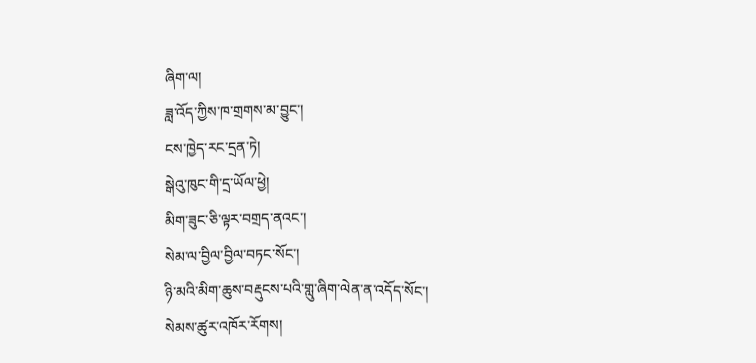ཞིག་ལ།
ཟླ་འོད་ཀྱིས་ཁ་གྲགས་མ་བྱུང་།
ངས་ཁྱེད་རང་དྲན་ཏེ།
སྒེའུ་ཁུང་གི་དྲ་ཡོལ་ཕྱེ།
མིག་ཟུང་ཅི་ལྟར་བགྲད་ནའང་།
སེམ་ལ་བྱིལ་བྱིལ་བཏང་སོང་།
ཉི་མའི་མིག་ཆུས་བརྡུངས་པའི་གླུ་ཞིག་ལེན་ན་འདོད་སོང་།
སེམས་ཚུར་འཁོར་རོགས།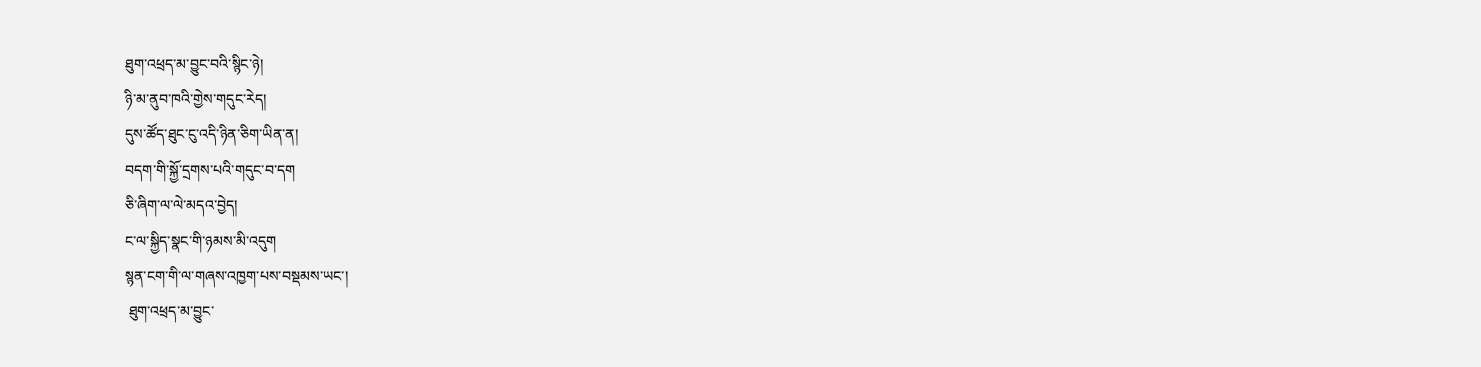ཐུག་འཕྲད་མ་བྱུང་བའི་སྙིང་ཉེ།
ཉི་མ་ནུབ་ཁའི་གྱེས་གདུང་རེད།
དུས་ཚོད་ཐུང་ངུ་འདི་ཉིན་ཅིག་ཡིན་ན།
བདག་གི་སྐྱོ་དྲགས་པའི་གདུང་བ་དག
ཅི་ཞིག་ལ་ལེ་མདའ་བྱེད།
ང་ལ་སྐྱིད་སྣང་གི་ཉམས་མི་འདུག
སྙན་ངག་གི་ལ་གཞས་འཁྱག་པས་བསྡམས་ཡང་།
 ཐུག་འཕྲད་མ་བྱུང་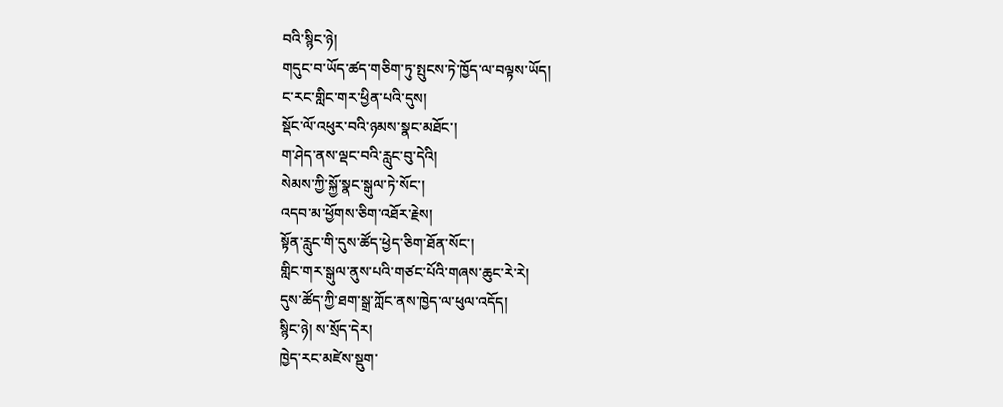བའི་སྙིང་ཉེ།
གདུང་བ་ཡོད་ཚད་གཅིག་ཏུ་སྤུངས་ཏེ་ཁྱོད་ལ་བལྟས་ཡོད།
ང་རང་གླིང་གར་ཕྱིན་པའི་དུས།
སྡོང་ལོ་འཕུར་བའི་ཉམས་སྣང་མཐོང་།
ག་ཤེད་ནས་ལྡང་བའི་རླུང་བུ་དེའི།
སེམས་ཀྱི་སྐྱོ་སྣང་སྒུལ་ཏེ་སོང་།
འདབ་མ་ཕྱོགས་ཅིག་འཐོར་རྗེས།
སྟོན་རླུང་གི་དུས་ཚོད་ཕྱེད་ཅིག་ཐོན་སོང་།
གླིང་གར་སྒུལ་ནུས་པའི་གཙང་པོའི་གཞས་ཆུང་རེ་རེ།
དུས་ཚོད་ཀྱི་ཐག་སྒྲ་ཀློང་ནས་ཁྱེད་ལ་ཕུལ་འདོད།
སྙིང་ཉེ། ས་སྲོད་དེར།
ཁྱེད་རང་མཛེས་སྡུག་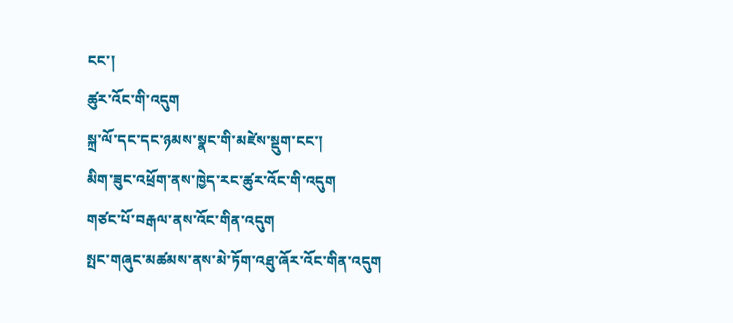ངང་།
ཚུར་འོང་གི་འདུག
སྐྲ་ལོ་དང་དང་ཉམས་སྣང་གི་མཛེས་སྡུག་ངང་།
མིག་ཟུང་འཕྲོག་ནས་ཁྱེད་རང་ཚུར་འོང་གི་འདུག
གཙང་པོ་བརྒལ་ནས་འོང་གིན་འདུག
སྤང་གཞུང་མཚམས་ནས་མེ་ཏོག་འཐུ་ཞོར་འོང་གིན་འདུག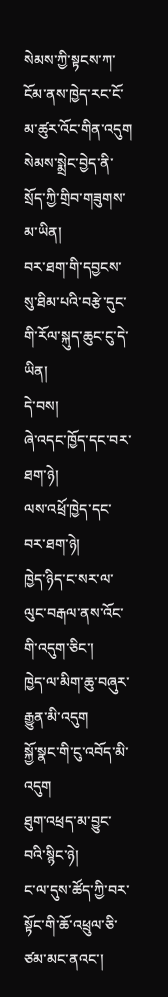སེམས་ཀྱི་སྟངས་ཀ་ངོམ་ནས་ཁྱེད་རང་ངོ་མ་ཚུར་འོང་གིན་འདུག
སེམས་སྨྲེང་བྱེད་ནི་སྲོད་ཀྱི་གྲིབ་གཟུགས་མ་ཡིན།
བར་ཐག་གི་དབྱངས་སུ་ཐིམ་པའི་བརྩེ་དུང་གི་རོལ་སྐུད་ཆུང་ངུ་དེ་ཡིན།
དེ་བས།
ཞེ་འདང་ཁྱོད་དང་བར་ཐག་ཉེ།
ལས་འཕྲོ་ཁྱེད་དང་བར་ཐག་ཉེ།
ཁྱེད་ཉིད་ང་སར་ལ་ལུང་བརྒལ་ནས་འོང་གི་འདུག་ཅིང་།
ཁྱེད་ལ་མིག་ཆུ་བཞུར་རྒྱུན་མི་འདུག
སྐྱོ་སྣང་གི་ངུ་འབོད་མི་འདུག
ཐུག་འཕྲད་མ་བྱུང་བའི་སྙིང་ཉེ།
ང་ལ་དུས་ཚོད་ཀྱི་བར་སྟོང་གི་ཆོ་འཕྲུལ་ཅི་ཙམ་མང་ནའང་།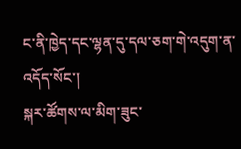ང་ནི་ཁྱེད་དང་ལྷན་དུ་དལ་ཅག་གེ་འདུག་ན་འདོད་སོང་།
སྐར་ཚོགས་ལ་མིག་ཟུང་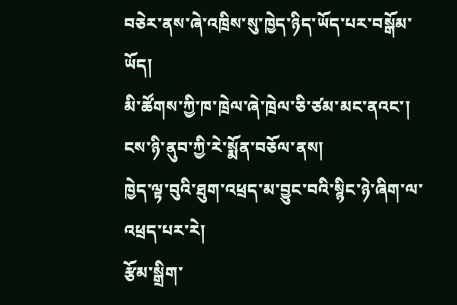བཅེར་ནས་ཞེ་འཁྲིས་སུ་ཁྱེད་ཉིད་ཡོད་པར་བསྒོམ་ཡོད།
མི་ཚོགས་ཀྱི་ཁ་ཁྲེལ་ཞེ་ཁྲེལ་ཅི་ཙམ་མང་ནའང་།
ངས་ཉི་ནུབ་ཀྱི་རེ་སྨོན་བཅོལ་ནས།
ཁྱེད་ལྟ་བུའི་ཐུག་འཕྲད་མ་བྱུང་བའི་སྙིང་ཉེ་ཞིག་ལ་འཕྲད་པར་རེ།
རྩོམ་སྒྲིག་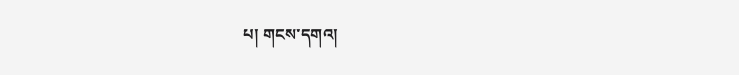པ། གངས་དགའ།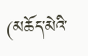(མཆོད་མེའི་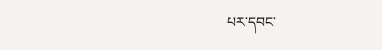པར་དབང་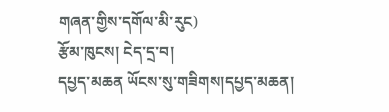གཞན་གྱིས་དགོལ་མི་རུང)
རྩོམ་ཁུངས། ངེད་དྲ་བ།
དཔྱད་མཆན ཡོངས་སུ་གཟིགས།དཔྱད་མཆན།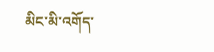མིང་མི་འགོད་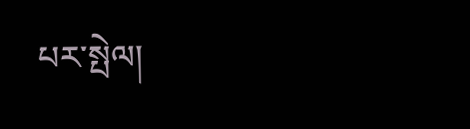པར་སྤེལ།